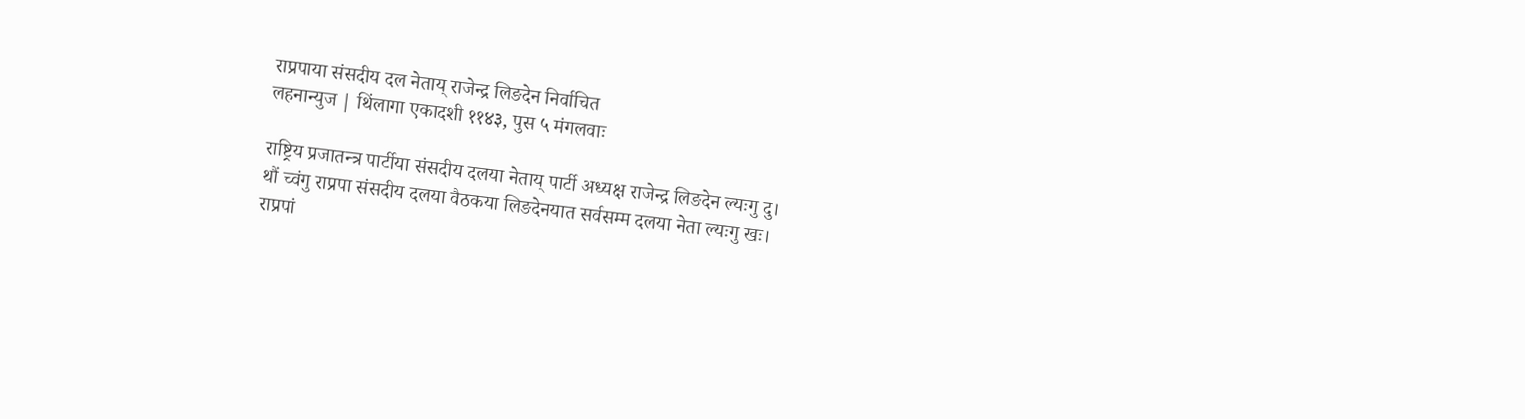राप्रपाया संसदीय दल नेताय् राजेन्द्र लिङदेन निर्वाचित
लहनान्युज | थिंलागा एकादशी ११४३, पुस ५ मंगलवाः

राष्ट्रिय प्रजातन्त्र पार्टीया संसदीय दलया नेताय् पार्टी अध्यक्ष राजेन्द्र लिङदेन ल्यःगु दु।
थौं च्वंगु राप्रपा संसदीय दलया वैठकया लिङदेनयात सर्वसम्म दलया नेता ल्यःगु खः।
राप्रपां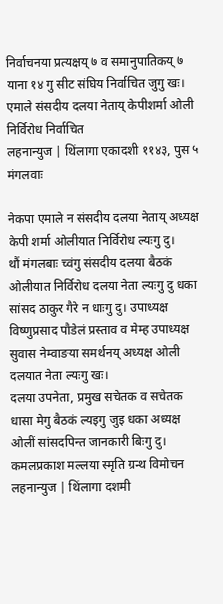निर्वाचनया प्रत्यक्षय् ७ व समानुपातिकय् ७ याना १४ गु सीट संघिय निर्वाचित जुगु खः।
एमाले संसदीय दलया नेताय् केपीशर्मा ओली निर्विरोध निर्वाचित
लहनान्युज | थिंलागा एकादशी ११४३, पुस ५ मंगलवाः

नेकपा एमाले न संसदीय दलया नेताय् अध्यक्ष केपी शर्मा ओलीयात निर्विरोध ल्यःगु दु।
थौं मंगलबाः च्वंगु संसदीय दलया बैठकं ओलीयात निर्विरोध दलया नेता ल्यःगु दु धका सांसद ठाकुर गैरे न धाःगु दु। उपाध्यक्ष विष्णुप्रसाद पौडेलं प्रस्ताव व मेम्ह उपाध्यक्ष सुवास नेम्वाङया समर्थनय् अध्यक्ष ओली दलयात नेता ल्यःगु खः।
दलया उपनेता, प्रमुख सचेतक व सचेतक धासा मेगु बैठकं ल्यइगु जुइ धका अध्यक्ष ओलीं सांसदपिन्त जानकारी बिःगु दु।
कमलप्रकाश मल्लया स्मृति ग्रन्थ विमोचन
लहनान्युज | थिंलागा दशमी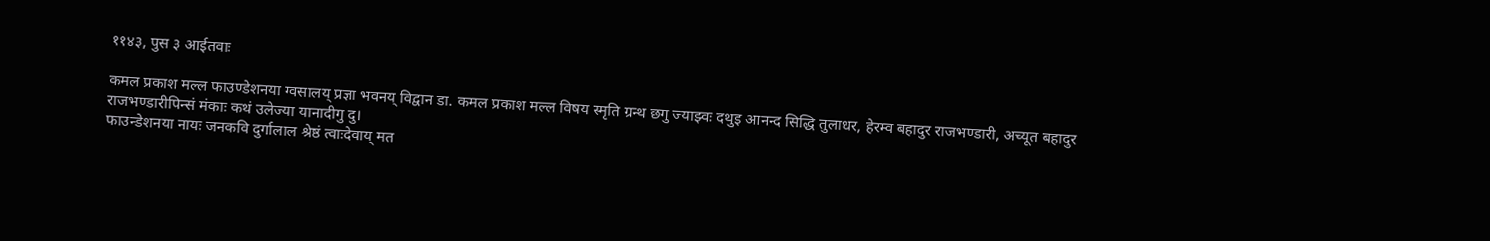११४३, पुस ३ आईतवाः

कमल प्रकाश मल्ल फाउण्डेशनया ग्वसालय् प्रज्ञा भवनय् विद्वान डा. कमल प्रकाश मल्ल विषय स्मृति ग्रन्थ छगु ज्याझ्वः दथुइ आनन्द सिद्धि तुलाधर, हेरम्व बहादुर राजभण्डारी, अच्यूत बहादुर राजभण्डारीपिन्सं मंकाः कथं उलेज्या यानादीगु दु।
फाउन्डेशनया नायः जनकवि दुर्गालाल श्रेष्ठं त्वाःदेवाय् मत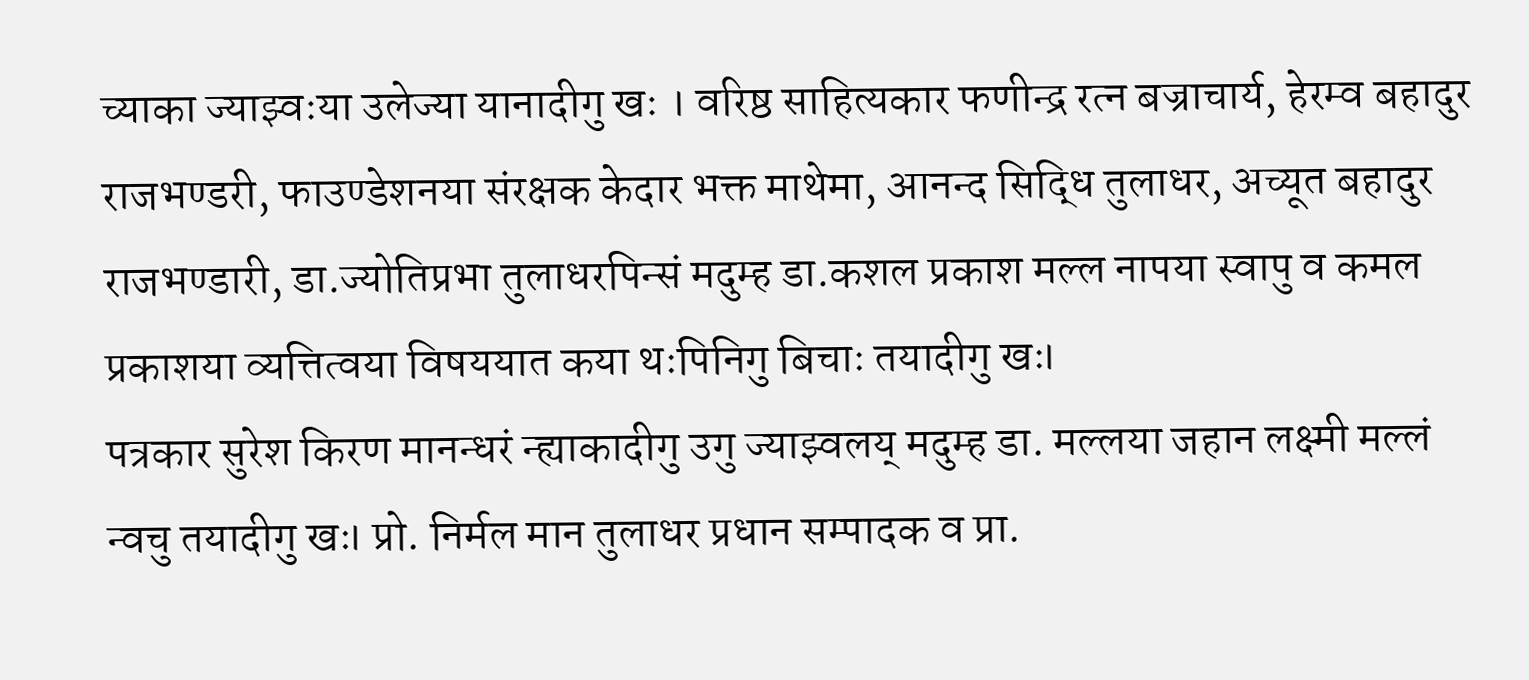च्याका ज्याझ्वःया उलेज्या यानादीगु खः । वरिष्ठ साहित्यकार फणीन्द्र रत्न बज्राचार्य, हेरम्व बहादुर राजभण्डरी, फाउण्डेशनया संरक्षक केदार भक्त माथेमा, आनन्द सिद्धि तुलाधर, अच्यूत बहादुर राजभण्डारी, डा.ज्योतिप्रभा तुलाधरपिन्सं मदुम्ह डा.कशल प्रकाश मल्ल नापया स्वापु व कमल प्रकाशया व्यत्तित्वया विषययात कया थःपिनिगु बिचाः तयादीगु खः।
पत्रकार सुरेश किरण मानन्धरं न्ह्याकादीगु उगु ज्याझ्वलय् मदुम्ह डा. मल्लया जहान लक्ष्मी मल्लं न्वचु तयादीगु खः। प्रो. निर्मल मान तुलाधर प्रधान सम्पादक व प्रा.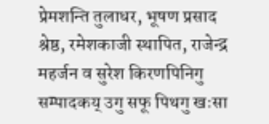प्रेमशन्ति तुलाधर, भूषण प्रसाद श्रेष्ठ, रमेशकाजी स्थापित, राजेन्द्र महर्जन व सुरेश किरणपिनिगु सम्पादकय् उगु सफू पिथगु खःसा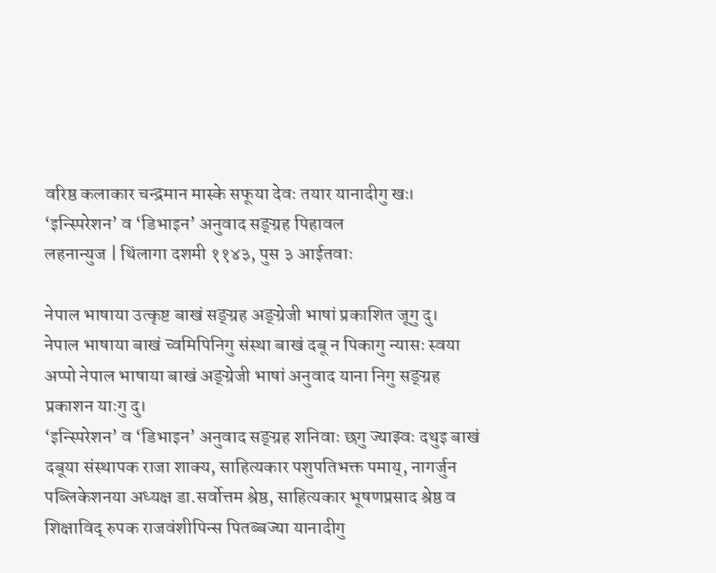वरिष्ठ कलाकार चन्द्रमान मास्के सफूया देवः तयार यानादीगु खः।
‘इन्स्पिरेशन’ व ‘डिभाइन’ अनुवाद सङ्ग्रह पिहावल
लहनान्युज | थिंलागा दशमी ११४३, पुस ३ आईतवाः

नेपाल भाषाया उत्कृष्ट बाखं सङ्ग्रह अङ्ग्रेजी भाषां प्रकाशित जूगु दु।
नेपाल भाषाया बाखं च्वमिपिनिगु संस्था बाखं दबू न पिकागु न्यासः स्वया अप्पो नेपाल भाषाया बाखं अङ्ग्रेजी भाषां अनुवाद याना निगु सङ्ग्रह प्रकाशन याःगु दु।
‘इन्स्पिरेशन’ व ‘डिभाइन’ अनुवाद सङ्ग्रह शनिवाः छगु ज्याझ्वः दथुइ बाखं दबूया संस्थापक राजा शाक्य, साहित्यकार पशुपतिभक्त पमाय्, नागर्जुन पब्लिकेशनया अध्यक्ष डा.सर्वोत्तम श्रेष्ठ, साहित्यकार भूषणप्रसाद श्रेष्ठ व शिक्षाविद् रुपक राजवंशीपिन्स पितब्बज्या यानादीगु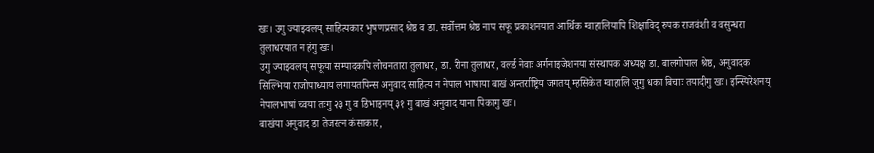खः। उगु ज्याझ्वलय् साहित्यकार भुषणप्रसाद श्रेष्ठ व डा. सर्वोत्तम श्रेष्ठ नाप सफू प्रकाशनयात आर्थिक ग्वाहालियापि शिक्षाविद् रुपक राजवंशी व वसुन्धरा तुलाधरयात न हंगु खः।
उगु ज्याझ्वलय् सफूया सम्पादकपि लोचनतारा तुलाधर, डा. रीना तुलाधर, वर्ल्ड नेवाः अर्गनाइजेशनया संस्थापक अध्यक्ष डा. बालगोपाल श्रेष्ठ, अनुवादक सिल्भिया राजोपाध्याय लगायतपिन्स अनुवाद साहित्य न नेपाल भाषाया बाखं अन्तर्राष्ट्रिय जगतय् म्हसिकेत ग्वाहालि जुगु धका बिचाः तयादीगु खः। इन्स्पिरेशनय् नेपालभाषां च्वया तःगु २३ गु व डिभाइनय् ३१ गु बाखं अनुवाद याना पिकागु खः।
बाखंया अनुवाद डा तेजरत्न कंसाकार,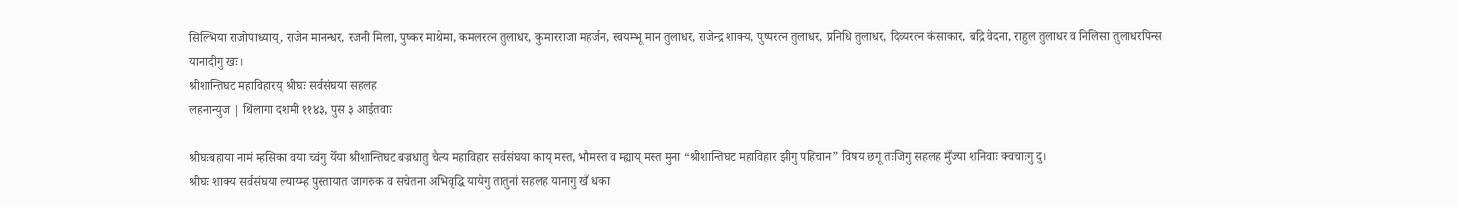सिल्भिया राजोपाध्याय्, राजेन मानन्धर, रजनी मिला, पुष्कर माथेमा, कमलरत्न तुलाधर, कुमारराजा महर्जन, स्वयम्भू मान तुलाधर, राजेन्द्र शाक्य, पुष्परत्न तुलाधर, प्रनिधि तुलाधर, दिव्यरत्न कंसाकार, बद्रि वेदना, राहुल तुलाधर व निलिसा तुलाधरपिन्स यानादीगु खः।
श्रीशान्तिघट महाविहारय् श्रीघः सर्वसंघया सहलह
लहनान्युज | थिंलागा दशमी ११४३, पुस ३ आईतवाः

श्रीघःबहाया नामं म्हसिका वया च्वंगु येँया श्रीशान्तिघट बज्रधातु चैत्य महाविहार सर्वसंघया काय् मस्त, भौमस्त व म्ह्याय् मस्त मुना “श्रीशान्तिघट महाविहार झीगु पहिचान” विषय छगू तःजिगु सहलह मुँज्या शनिवाः क्वचाःगु दु।
श्रीघः शाक्य सर्वसंघया ल्याय्म्ह पुस्तायात जागरुक व सचेतना अभिवृद्धि यायेगु तातुनां सहलह यानागु खँ धका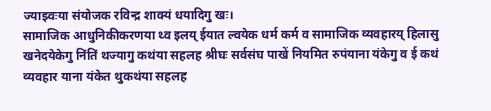ज्याझ्वःया संयोजक रविन्द्र शाक्यं धयादिगु खः।
सामाजिक आधुनिकीकरणया थ्व इलय् ईयात ल्वयेक धर्म कर्म व सामाजिक व्यवहारय् हिलासु खनेदयेकेगु निंतिं थज्यागु कथंया सहलह श्रीघः सर्वसंघ पाखें नियमित रुपंयाना यंकेगु व ई कथं व्यवहार याना यंकेत थुकथंया सहलह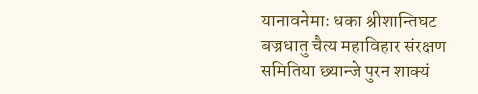यानावनेमाः धका श्रीशान्तिघट बज्रधातु चैत्य महाविहार संरक्षण समितिया छ्यान्जे पुरन शाक्यं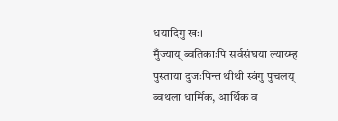धयादिगु खः।
मुँज्याय् ब्वतिकाःपि सर्वसंघया ल्याय्म्ह पुस्ताया दुजःपिन्त थीथी स्वंगु पुचलय् ब्वथला धार्मिक, आर्थिक व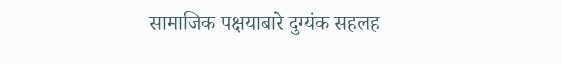सामाजिक पक्षयाबारे दुग्यंक सहलह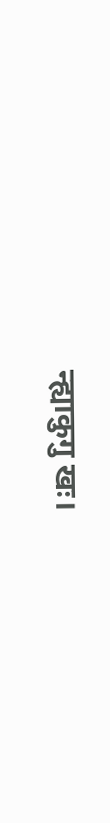न्ह्याकुगु खः।